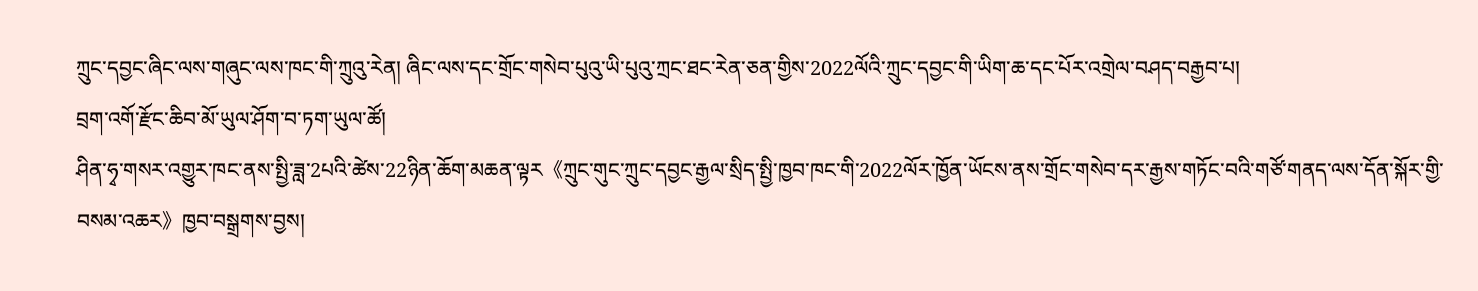ཀྲུང་དབྱང་ཞིང་ལས་གཞུང་ལས་ཁང་གི་ཀྲུའུ་རེན། ཞིང་ལས་དང་གྲོང་གསེབ་པུའུ་ཡི་པུའུ་ཀྲང་ཐང་རེན་ཅན་གྱིས་2022ལོའི་ཀྲུང་དབྱང་གི་ཡིག་ཆ་དང་པོར་འགྲེལ་བཤད་བརྒྱབ་པ།
བྲག་འགོ་རྫོང་ཆིབ་མོ་ཡུལ་ཤོག་བ་ཏག་ཡུལ་ཚོ།
ཤིན་ཧྭ་གསར་འགྱུར་ཁང་ནས་སྤྱི་ཟླ་2པའི་ཚེས་22ཉིན་ཆོག་མཆན་ལྟར《ཀྲུང་གུང་ཀྲུང་དབྱང་རྒྱལ་སྲིད་སྤྱི་ཁྱབ་ཁང་གི་2022ལོར་ཁྱོན་ཡོངས་ནས་གྲོང་གསེབ་དར་རྒྱས་གཏོང་བའི་གཙོ་གནད་ལས་དོན་སྐོར་གྱི་བསམ་འཆར》ཁྱབ་བསྒྲགས་བྱས།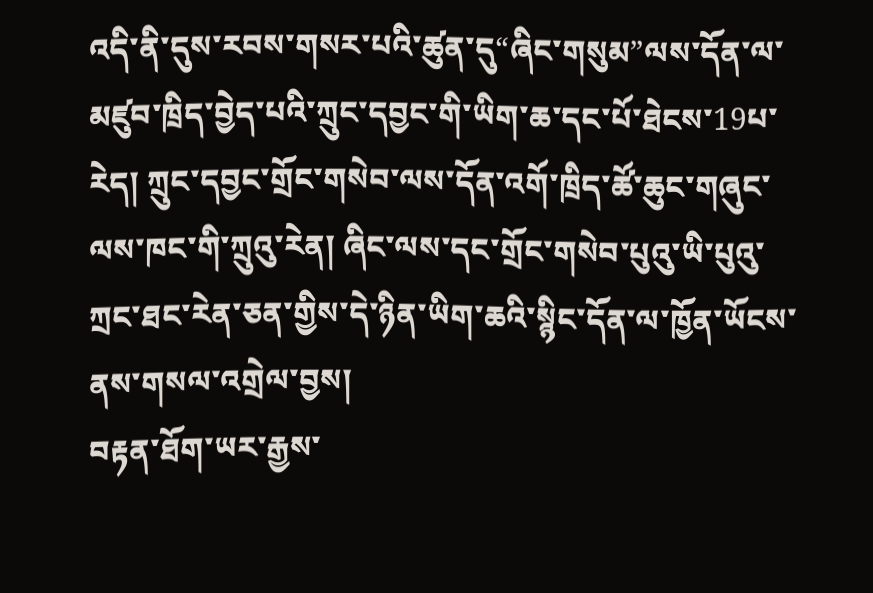འདི་ནི་དུས་རབས་གསར་པའི་ཚུན་དུ“ཞིང་གསུམ”ལས་དོན་ལ་མཛུབ་ཁྲིད་བྱེད་པའི་ཀྲུང་དབྱང་གི་ཡིག་ཆ་དང་པོ་ཐེངས་19པ་རེད། ཀྲུང་དབྱང་གྲོང་གསེབ་ལས་དོན་འགོ་ཁྲིད་ཚོ་ཆུང་གཞུང་ལས་ཁང་གི་ཀྲུའུ་རེན། ཞིང་ལས་དང་གྲོང་གསེབ་པུའུ་ཡི་པུའུ་ཀྲང་ཐང་རེན་ཅན་གྱིས་དེ་ཉིན་ཡིག་ཆའི་སྙིང་དོན་ལ་ཁྱོན་ཡོངས་ནས་གསལ་འགྲེལ་བྱས།
བརྟན་ཐོག་ཡར་རྒྱས་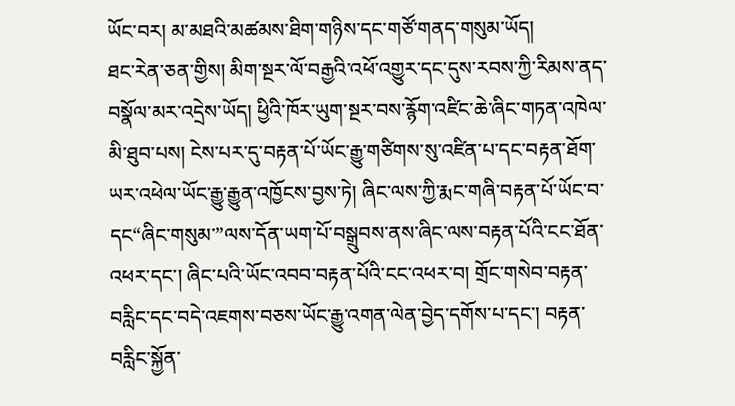ཡོང་བར། མ་མཐའི་མཚམས་ཐིག་གཉིས་དང་གཙོ་གནད་གསུམ་ཡོད།
ཐང་རེན་ཅན་གྱིས། མིག་སྔར་ལོ་བརྒྱའི་འཕོ་འགྱུར་དང་དུས་རབས་ཀྱི་རིམས་ནད་བསྣོལ་མར་འདྲེས་ཡོད། ཕྱིའི་ཁོར་ཡུག་སྔར་བས་རྙོག་འཛིང་ཆེ་ཞིང་གཏན་འཁེལ་མི་ཐུབ་པས། ངེས་པར་དུ་བརྟན་པོ་ཡོང་རྒྱུ་གཙིགས་སུ་འཛིན་པ་དང་བརྟན་ཐོག་ཡར་འཕེལ་ཡོང་རྒྱུ་རྒྱུན་འཁྱོངས་བྱས་ཏེ། ཞིང་ལས་ཀྱི་རྨང་གཞི་བརྟན་པོ་ཡོང་བ་དང“ཞིང་གསུམ་”ལས་དོན་ཡག་པོ་བསྒྲུབས་ནས་ཞིང་ལས་བརྟན་པོའི་ངང་ཐོན་འཕར་དང་། ཞིང་པའི་ཡོང་འབབ་བརྟན་པོའི་ངང་འཕར་བ། གྲོང་གསེབ་བརྟན་བརླིང་དང་བདེ་འཇགས་བཅས་ཡོང་རྒྱུ་འགན་ལེན་བྱེད་དགོས་པ་དང་། བརྟན་བརླིང་སྐྱོན་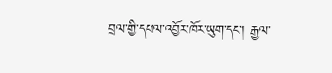བྲལ་གྱི་དཔལ་འབྱོར་ཁོར་ཡུག་དང་། རྒྱལ་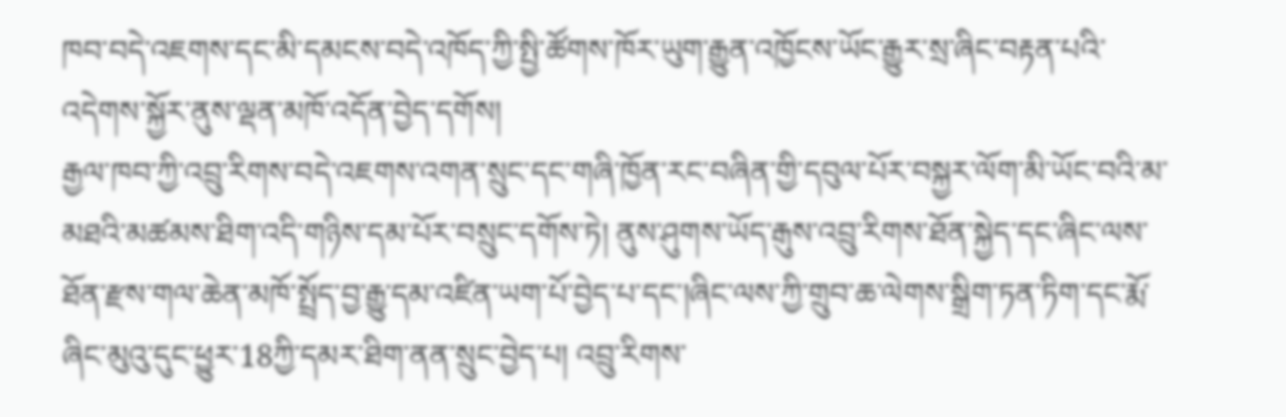ཁབ་བདེ་འཇགས་དང་མི་དམངས་བདེ་འཁོད་ཀྱི་སྤྱི་ཚོགས་ཁོར་ཡུག་རྒྱུན་འཁྱོངས་ཡོང་རྒྱུར་སྲ་ཞིང་བརྟན་པའི་འདེགས་སྐྱོར་ནུས་ལྡན་མཁོ་འདོན་བྱེད་དགོས།
རྒྱལ་ཁབ་ཀྱི་འབྲུ་རིགས་བདེ་འཇགས་འགན་སྲུང་དང་གཞི་ཁྱོན་རང་བཞིན་གྱི་དབུལ་པོར་བསྐྱར་ལོག་མི་ཡོང་བའི་མ་མཐའི་མཚམས་ཐིག་འདི་གཉིས་དམ་པོར་བསྲུང་དགོས་ཏེ། ནུས་ཤུགས་ཡོད་རྒུས་འབྲུ་རིགས་ཐོན་སྐྱེད་དང་ཞིང་ལས་ཐོན་རྫས་གལ་ཆེན་མཁོ་སྤྲོད་བྱ་རྒྱུ་དམ་འཛིན་ཡག་པོ་བྱེད་པ་དང་།ཞིང་ལས་ཀྱི་གྲུབ་ཆ་ལེགས་སྒྲིག་ཏན་ཏིག་དང་རྨོ་ཞིང་མུའུ་དུང་ཕྱུར་18ཀྱི་དམར་ཐིག་ནན་སྲུང་བྱེད་པ། འབྲུ་རིགས་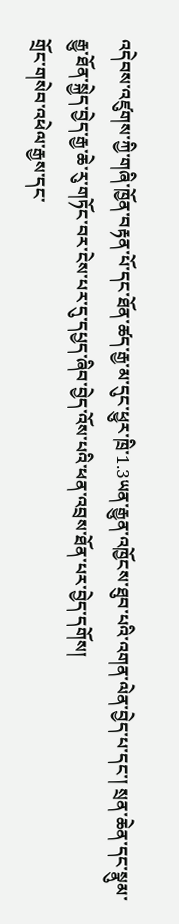འདེབས་འཛུགས་ཀྱི་གཞི་ཁྱོན་བརྟན་པོ་དང་ཐོན་ཚད་རྒྱ་མ་དུང་ཕྱུར་ཁྲི་1.3ཡན་རྒྱུན་འཁྱོངས་ཐུབ་པའི་འགན་ལེན་བྱེད་པ་དང་། སྲན་ཆེན་དང་སྣུམ་རྒྱུ་ཐོན་སྐྱེད་བྱེད་རྒྱ་ཆེ་རུ་གཏོང་བར་ངེས་པར་དུ་དཔྱད་ཞིབ་བྱེད་འོས་པའི་ཕན་འབྲས་ཐོན་པར་བྱེད་དགོས།
གྲོང་གསེབ་འཕེལ་རྒྱས་དང་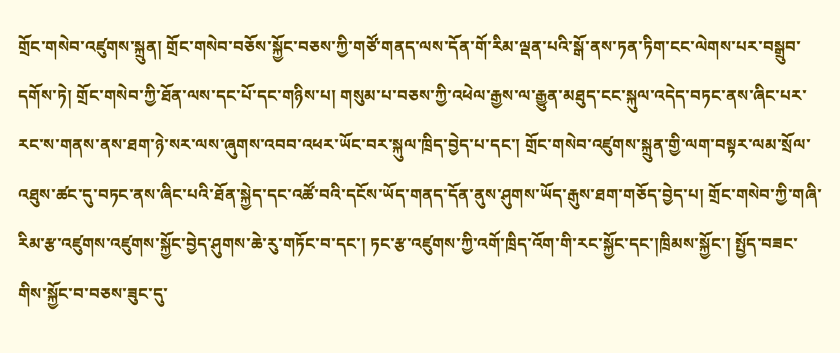གྲོང་གསེབ་འཛུགས་སྐྲུན། གྲོང་གསེབ་བཅོས་སྐྱོང་བཅས་ཀྱི་གཙོ་གནད་ལས་དོན་གོ་རིམ་ལྡན་པའི་སྒོ་ནས་ཏན་ཏིག་ངང་ལེགས་པར་བསྒྲུབ་དགོས་ཏེ། གྲོང་གསེབ་ཀྱི་ཐོན་ལས་དང་པོ་དང་གཉིས་པ། གསུམ་པ་བཅས་ཀྱི་འཕེལ་རྒྱས་ལ་རྒྱུན་མཐུད་ངང་སྐུལ་འདེད་བཏང་ནས་ཞིང་པར་རང་ས་གནས་ནས་ཐག་ཉེ་སར་ལས་ཞུགས་འབབ་འཕར་ཡོང་བར་སྐུལ་ཁྲིད་བྱེད་པ་དང་། གྲོང་གསེབ་འཛུགས་སྐྲུན་གྱི་ལག་བསྟར་ལམ་སྲོལ་འཐུས་ཚང་དུ་བཏང་ནས་ཞིང་པའི་ཐོན་སྐྱེད་དང་འཚོ་བའི་དངོས་ཡོད་གནད་དོན་ནུས་ཤུགས་ཡོད་རྒུས་ཐག་གཅོད་བྱེད་པ། གྲོང་གསེབ་ཀྱི་གཞི་རིམ་རྩ་འཛུགས་འཛུགས་སྐྱོང་བྱེད་ཤུགས་ཆེ་རུ་གཏོང་བ་དང་། ཏང་རྩ་འཛུགས་ཀྱི་འགོ་ཁྲིད་འོག་གི་རང་སྐྱོང་དང་།ཁྲིམས་སྐྱོང་། སྤྱོད་བཟང་གིས་སྐྱོང་བ་བཅས་ཟུང་དུ་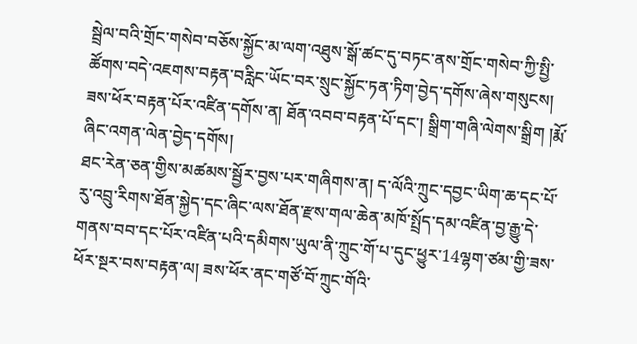སྦྲེལ་བའི་གྲོང་གསེབ་བཅོས་སྐྱོང་མ་ལག་འཐུས་སྒོ་ཚང་དུ་བཏང་ནས་གྲོང་གསེབ་ཀྱི་སྤྱི་ཚོགས་བདེ་འཇགས་བརྟན་བརླིང་ཡོང་བར་སྲུང་སྐྱོང་ཏན་ཏིག་བྱེད་དགོས་ཞེས་གསུངས།
ཟས་ཕོར་བརྟན་པོར་འཛིན་དགོས་ན། ཐོན་འབབ་བརྟན་པོ་དང་། སྒྲིག་གཞི་ལེགས་སྒྲིག །རྨོ་ཞིང་འགན་ལེན་བྱེད་དགོས།
ཐང་རེན་ཅན་གྱིས་མཚམས་སྦྱོར་བྱས་པར་གཞིགས་ན། ད་ལོའི་ཀྲུང་དབྱང་ཡིག་ཆ་དང་པོ་རུ་འབྲུ་རིགས་ཐོན་སྐྱེད་དང་ཞིང་ལས་ཐོན་རྫས་གལ་ཆེན་མཁོ་སྤྲོད་དམ་འཛིན་བྱ་རྒྱུ་དེ་གནས་བབ་དང་པོར་འཛིན་པའི་དམིགས་ཡུལ་ནི་ཀྲུང་གོ་པ་དུང་ཕྱུར་14ལྷག་ཙམ་གྱི་ཟས་ཕོར་སྔར་བས་བརྟན་ལ། ཟས་ཕོར་ནང་གཙོ་བོ་ཀྲུང་གོའི་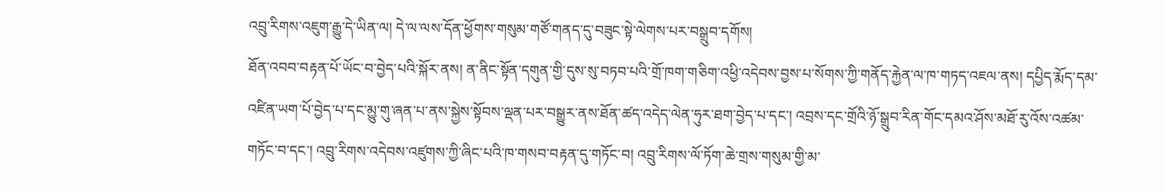འབྲུ་རིགས་འཇུག་རྒྱུ་དེ་ཡིན་ལ། དེ་ལ་ལས་དོན་ཕྱོགས་གསུམ་གཙོ་གནད་དུ་བཟུང་སྟེ་ལེགས་པར་བསྒྲུབ་དགོས།
ཐོན་འབབ་བརྟན་པོ་ཡོང་བ་བྱེད་པའི་སྐོར་ནས། ན་ནིང་སྟོན་དགུན་གྱི་དུས་སུ་བཏབ་པའི་གྲོ་ཁག་གཅིག་འཕྱི་འདེབས་བྱས་པ་སོགས་ཀྱི་གནོད་རྐྱེན་ལ་ཁ་གཏད་འཇལ་ནས། དཔྱིད་རྨོད་དམ་འཛིན་ཡག་པོ་བྱེད་པ་དང་མྱུ་གུ་ཞན་པ་ནས་སྐྱེས་སྟོབས་ལྡན་པར་བསྒྱུར་ནས་ཐོན་ཚད་འདེད་ལེན་ཧུར་ཐག་བྱེད་པ་དང་། འབྲས་དང་གྲོའི་ཉོ་སྒྲུབ་རིན་གོང་དམའ་ཤོས་མཐོ་རུ་འོས་འཚམ་གཏོང་བ་དང་། འབྲུ་རིགས་འདེབས་འཛུགས་ཀྱི་ཞིང་པའི་ཁ་གསབ་བརྟན་དུ་གཏོང་བ། འབྲུ་རིགས་ལོ་ཏོག་ཆེ་གྲས་གསུམ་གྱི་མ་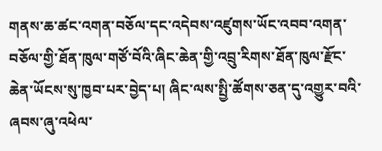གནས་ཆ་ཚང་འགན་བཅོལ་དང་འདེབས་འཛུགས་ཡོང་འབབ་འགན་བཅོལ་གྱི་ཐོན་ཁུལ་གཙོ་བོའི་ཞིང་ཆེན་གྱི་འབྲུ་རིགས་ཐོན་ཁུལ་རྫོང་ཆེན་ཡོངས་སུ་ཁྱབ་པར་བྱེད་པ། ཞིང་ལས་སྤྱི་ཚོགས་ཅན་དུ་འགྱུར་བའི་ཞབས་ཞུ་འཕེལ་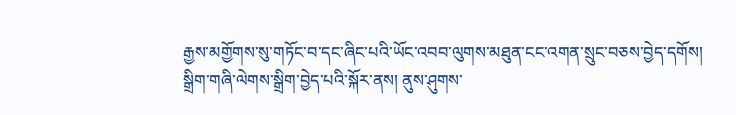རྒྱས་མགྱོགས་སུ་གཏོང་བ་དང་ཞིང་པའི་ཡོང་འབབ་ལུགས་མཐུན་ངང་འགན་སྲུང་བཅས་བྱེད་དགོས།
སྒྲིག་གཞི་ལེགས་སྒྲིག་བྱེད་པའི་སྐོར་ནས། ནུས་ཤུགས་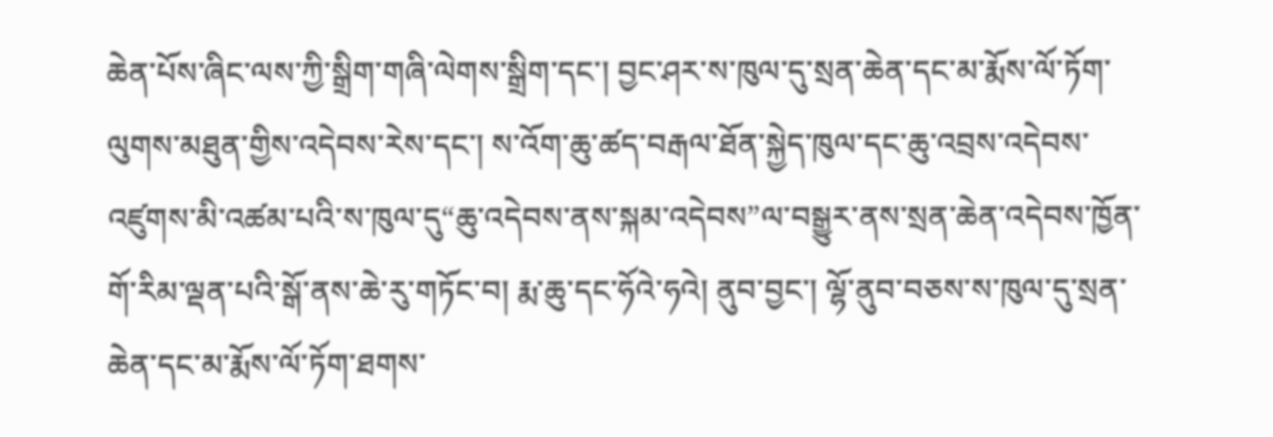ཆེན་པོས་ཞིང་ལས་ཀྱི་སྒྲིག་གཞི་ལེགས་སྒྲིག་དང་། བྱང་ཤར་ས་ཁུལ་དུ་སྲན་ཆེན་དང་མ་རྨོས་ལོ་ཏོག་ལུགས་མཐུན་གྱིས་འདེབས་རེས་དང་། ས་འོག་ཆུ་ཚད་བརྒལ་ཐོན་སྐྱེད་ཁུལ་དང་ཆུ་འབྲས་འདེབས་འཛུགས་མི་འཚམ་པའི་ས་ཁུལ་དུ“ཆུ་འདེབས་ནས་སྐམ་འདེབས”ལ་བསྒྱུར་ནས་སྲན་ཆེན་འདེབས་ཁྱོན་གོ་རིམ་ལྡན་པའི་སྒོ་ནས་ཆེ་རུ་གཏོང་བ། རྨ་ཆུ་དང་ཧོའེ་ཧའེ། ནུབ་བྱང་། ལྷོ་ནུབ་བཅས་ས་ཁུལ་དུ་སྲན་ཆེན་དང་མ་རྨོས་ལོ་ཏོག་ཐགས་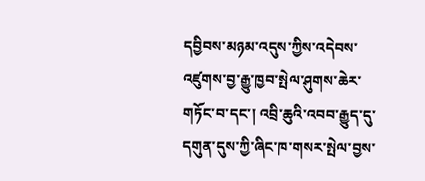དབྱིབས་མཉམ་འདུས་ཀྱིས་འདེབས་འཛུགས་བྱ་རྒྱུ་ཁྱབ་སྤེལ་ཤུགས་ཆེར་གཏོང་བ་དང་། འབྲི་ཆུའི་འབབ་རྒྱུད་དུ་དགུན་དུས་ཀྱི་ཞིང་ཁ་གསར་སྤེལ་བྱས་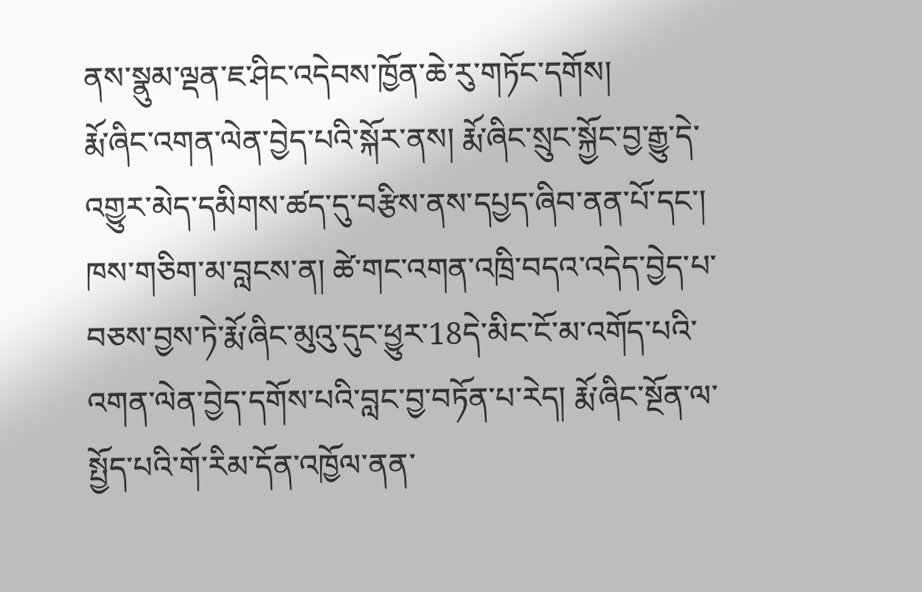ནས་སྣུམ་ལྡན་ཇ་ཤིང་འདེབས་ཁྱོན་ཆེ་རུ་གཏོང་དགོས།
རྨོ་ཞིང་འགན་ལེན་བྱེད་པའི་སྐོར་ནས། རྨོ་ཞིང་སྲུང་སྐྱོང་བྱ་རྒྱུ་དེ་འགྱུར་མེད་དམིགས་ཚད་དུ་བརྩིས་ནས་དཔྱད་ཞིབ་ནན་པོ་དང་། ཁས་གཅིག་མ་བླངས་ན། ཚེ་གང་འགན་འཁྲི་བདའ་འདེད་བྱེད་པ་བཅས་བྱས་ཏེ་རྨོ་ཞིང་མུའུ་དུང་ཕྱུར་18དེ་མིང་ངོ་མ་འགོད་པའི་འགན་ལེན་བྱེད་དགོས་པའི་བླང་བྱ་བཏོན་པ་རེད། རྨོ་ཞིང་སྔོན་ལ་སྤྱོད་པའི་གོ་རིམ་དོན་འཁྱོལ་ནན་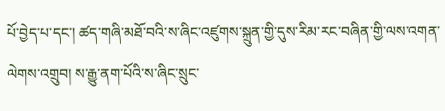པོ་བྱེད་པ་དང་། ཚད་གཞི་མཐོ་བའི་ས་ཞིང་འཛུགས་སྐྲུན་གྱི་དུས་རིམ་རང་བཞིན་གྱི་ལས་འགན་ལེགས་འགྲུབ། ས་རྒྱུ་ནག་པོའི་ས་ཞིང་སྲུང་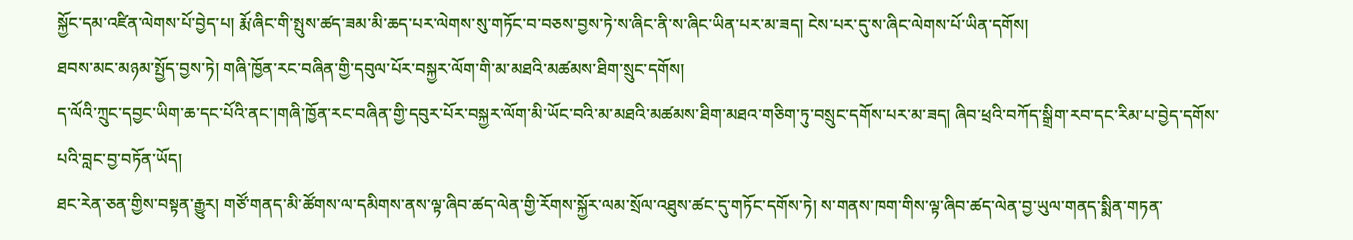སྐྱོང་དམ་འཛིན་ལེགས་པོ་བྱེད་པ། རྨོ་ཞིང་གི་སྤུས་ཚད་ཟམ་མི་ཆད་པར་ལེགས་སུ་གཏོང་བ་བཅས་བྱས་ཏེ་ས་ཞིང་ནི་ས་ཞིང་ཡིན་པར་མ་ཟད། ངེས་པར་དུ་ས་ཞིང་ལེགས་པོ་ཡིན་དགོས།
ཐབས་མང་མཉམ་སྤྱོད་བྱས་ཏེ། གཞི་ཁྱོན་རང་བཞིན་གྱི་དབུལ་པོར་བསྐྱར་ལོག་གི་མ་མཐའི་མཚམས་ཐིག་སྲུང་དགོས།
ད་ལོའི་ཀྲུང་དབྱང་ཡིག་ཆ་དང་པོའི་ནང་།གཞི་ཁྱོན་རང་བཞིན་གྱི་དབུར་པོར་བསྐྱར་ལོག་མི་ཡོང་བའི་མ་མཐའི་མཚམས་ཐིག་མཐའ་གཅིག་ཏུ་བསྲུང་དགོས་པར་མ་ཟད། ཞིབ་ཕྲའི་བཀོད་སྒྲིག་རབ་དང་རིམ་པ་བྱེད་དགོས་པའི་བླང་བྱ་བཏོན་ཡོད།
ཐང་རེན་ཅན་གྱིས་བསྟན་རྒྱུར། གཙོ་གནད་མི་ཚོགས་ལ་དམིགས་ནས་ལྟ་ཞིབ་ཚད་ལེན་གྱི་རོགས་སྐྱོར་ལམ་སྲོལ་འཐུས་ཚང་དུ་གཏོང་དགོས་ཏེ། ས་གནས་ཁག་གིས་ལྟ་ཞིབ་ཚད་ལེན་བྱ་ཡུལ་གནད་སྨིན་གཏན་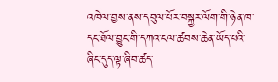འཁེལ་བྱས་ནས་དབུལ་པོར་བསྐྱར་ལོག་གི་ཉེན་ཁ་དང་ཐོལ་བྱུང་གི་དཀའ་ངལ་ཚབས་ཆེན་ཡོད་པའི་ཞིང་དུད་ལྟ་ཞིབ་ཚད་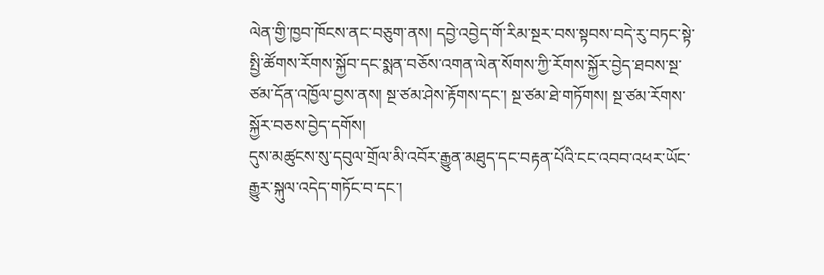ལེན་གྱི་ཁྱབ་ཁོངས་ནང་བཅུག་ནས། དབྱེ་འབྱེད་གོ་རིམ་སྔར་བས་སྟབས་བདེ་རུ་བཏང་སྟེ་སྤྱི་ཚོགས་རོགས་སྐྱོབ་དང་སྨན་བཅོས་འགན་ལེན་སོགས་ཀྱི་རོགས་སྐྱོར་བྱེད་ཐབས་སྔ་ཙམ་དོན་འཁྱོལ་བྱས་ནས། སྔ་ཙམ་ཤེས་རྟོགས་དང་། སྔ་ཙམ་ཐེ་གཏོགས། སྔ་ཙམ་རོགས་སྐྱོར་བཅས་བྱེད་དགོས།
དུས་མཚུངས་སུ་དབུལ་གྲོལ་མི་འབོར་རྒྱུན་མཐུད་དང་བརྟན་པོའི་ངང་འབབ་འཕར་ཡོང་རྒྱུར་སྐུལ་འདེད་གཏོང་བ་དང་།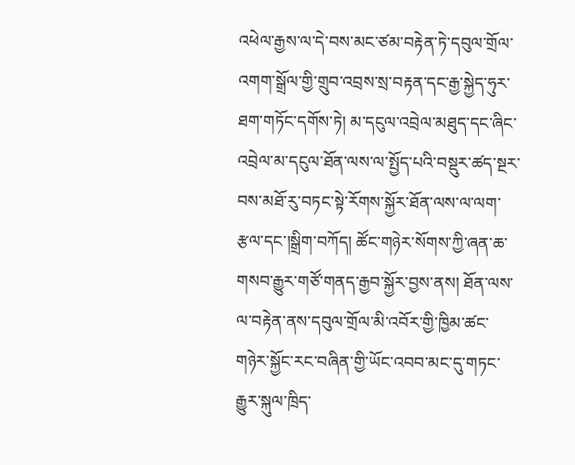འཕེལ་རྒྱས་ལ་དེ་བས་མང་ཙམ་བརྟེན་ཏེ་དབུལ་གྲོལ་འགག་སྒྲོལ་གྱི་གྲུབ་འབྲས་སྲ་བརྟན་དང་རྒྱ་སྐྱེད་ཧུར་ཐག་གཏོང་དགོས་ཏེ། མ་དངུལ་འབྲེལ་མཐུད་དང་ཞིང་འབྲེལ་མ་དངུལ་ཐོན་ལས་ལ་སྤྱོད་པའི་བསྡུར་ཚད་སྔར་བས་མཐོ་རུ་བཏང་སྟེ་རོགས་སྐྱོར་ཐོན་ལས་ལ་ལག་རྩལ་དང་།སྒྲིག་བཀོད། ཚོང་གཉེར་སོགས་ཀྱི་ཞན་ཆ་གསབ་རྒྱུར་གཙོ་གནད་རྒྱབ་སྐྱོར་བྱས་ནས། ཐོན་ལས་ལ་བརྟེན་ནས་དབུལ་གྲོལ་མི་འབོར་གྱི་ཁྱིམ་ཚང་གཉེར་སྐྱོང་རང་བཞིན་གྱི་ཡོང་འབབ་མང་དུ་གཏང་རྒྱུར་སྐུལ་ཁྲིད་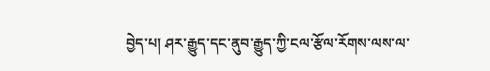བྱེད་པ། ཤར་རྒྱུད་དང་ནུབ་རྒྱུད་ཀྱི་ངལ་རྩོལ་རོགས་ལས་ལ་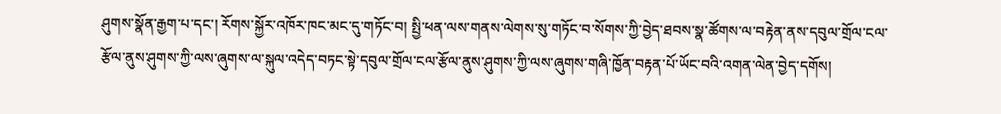ཤུགས་སྣོན་རྒྱག་པ་དང་། རོགས་སྐྱོར་འཁོར་ཁང་མང་དུ་གཏོང་བ། སྤྱི་ཕན་ལས་གནས་ལེགས་སུ་གཏོང་བ་སོགས་ཀྱི་བྱེད་ཐབས་སྣ་ཚོགས་ལ་བརྟེན་ནས་དབུལ་གྲོལ་ངལ་རྩོལ་ནུས་ཤུགས་ཀྱི་ལས་ཞུགས་ལ་སྐུལ་འདེད་བཏང་སྟེ་དབུལ་གྲོལ་ངལ་རྩོལ་ནུས་ཤུགས་ཀྱི་ལས་ཞུགས་གཞི་ཁྱོན་བརྟན་པོ་ཡོང་བའི་འགན་ལེན་བྱེད་དགོས།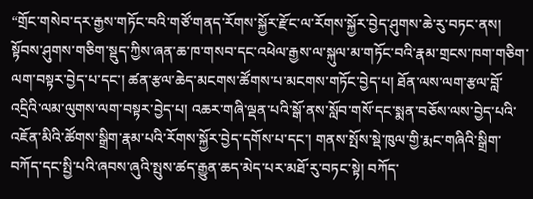“གྲོང་གསེབ་དར་རྒྱས་གཏོང་བའི་གཙོ་གནད་རོགས་སྐྱོར་རྫོང་ལ་རོགས་སྐྱོར་བྱེད་ཤུགས་ཆེ་རུ་བཏང་ནས། སྟོབས་ཤུགས་གཅིག་སྡུད་ཀྱིས་ཞན་ཆ་ཁ་གསབ་དང་འཕེལ་རྒྱས་ལ་སྐུལ་མ་གཏོང་བའི་རྣམ་གྲངས་ཁག་གཅིག་ལག་བསྟར་བྱེད་པ་དང་། ཚན་རྩལ་ཆེད་མངགས་ཚོགས་པ་མངགས་གཏོང་བྱེད་པ། ཐོན་ལས་ལག་རྩལ་བློ་འདྲིའི་ལམ་ལུགས་ལག་བསྟར་བྱེད་པ། འཆར་གཞི་ལྡན་པའི་སྒོ་ནས་སློབ་གསོ་དང་སྨན་བཅོས་ལས་བྱེད་པའི་འཇོན་མིའི་ཚོགས་སྒྲིག་རྣམ་པའི་རོགས་སྐྱོར་བྱེད་དགོས་པ་དང་། གནས་སྤོས་སྡེ་ཁུལ་གྱི་རྨང་གཞིའི་སྒྲིག་བཀོད་དང་སྤྱི་པའི་ཞབས་ཞུའི་སྤུས་ཚད་རྒྱུན་ཆད་མེད་པར་མཐོ་རུ་བཏང་སྟེ། བཀོད་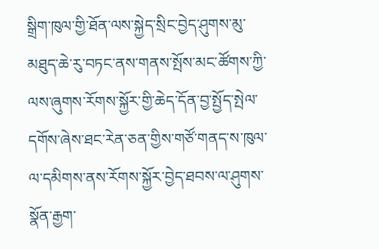སྒྲིག་ཁུལ་གྱི་ཐོན་ལས་སྐྱེད་སྲིང་བྱེད་ཤུགས་མུ་མཐུད་ཆེ་རུ་བཏང་ནས་གནས་སྤོས་མང་ཚོགས་ཀྱི་ལས་ཞུགས་རོགས་སྐྱོར་གྱི་ཆེད་དོན་བྱ་སྤྱོད་སྤེལ་དགོས་ཞེས་ཐང་རེན་ཅན་གྱིས་གཙོ་གནད་ས་ཁུལ་ལ་དམིགས་ནས་རོགས་སྐྱོར་བྱེད་ཐབས་ལ་ཤུགས་སྣོན་རྒྱག་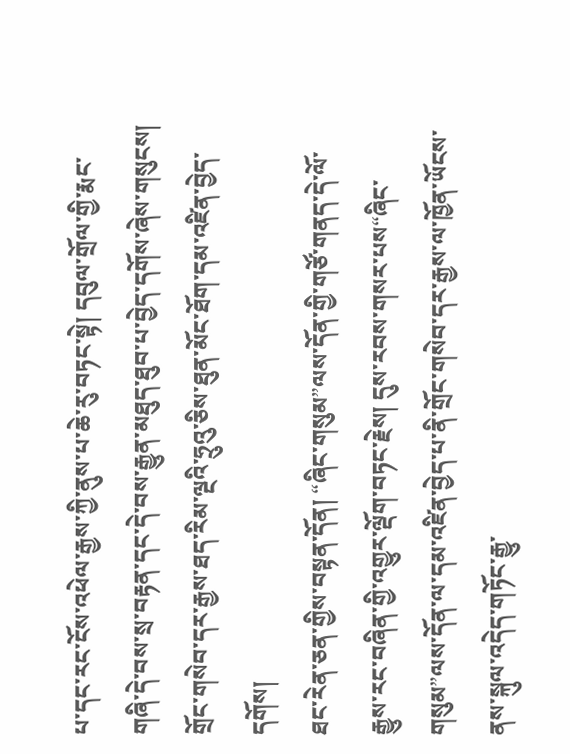པ་དང་རང་ངོས་འཕེལ་རྒྱས་ཀྱི་ནུས་པ་ཆེ་རུ་བཏང་སྟེ། དབུལ་གྲོལ་གྱི་རྨང་གཞི་དེ་བས་སྲ་བརྟན་དང་དེ་བས་རྒྱུན་མཐུད་ཐུབ་པ་བྱེད་དགོས་ཞེས་གསུངས།
གྲོང་གསེབ་དར་རྒྱས་ཐད་རིམ་ལྔའི་ཧྲུའུ་ཅིས་ཐུན་མོང་ཐོག་དམ་འཛིན་བྱེད་དགོས།
ཐང་རེན་ཅན་གྱིས་བསྟན་དོན། “ཞིང་གསུམ”ལས་དོན་གྱི་གཙོ་གནད་དེ་ལོ་རྒྱུས་རང་བཞིན་གྱི་འགྱུར་ལྡོག་བཏང་རྗེས། དུས་རབས་གསར་པས“ཞིང་གསུམ”ལས་དོན་ལ་དམ་འཛིན་བྱེད་པ་ནི་གྲོང་གསེབ་དར་རྒྱས་ལ་ཁྱོན་ཡོངས་ནས་སྐུལ་འདེད་གཏོང་རྒྱུ་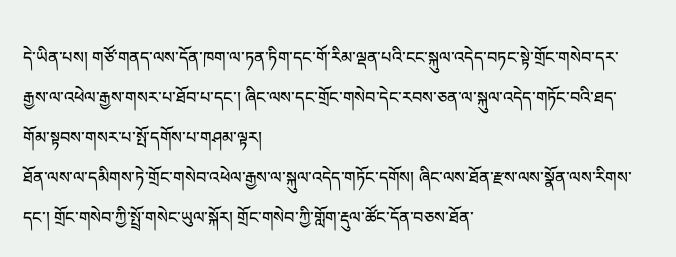དེ་ཡིན་པས། གཙོ་གནད་ལས་དོན་ཁག་ལ་ཏན་ཏིག་དང་གོ་རིམ་ལྡན་པའི་ངང་སྐུལ་འདེད་བཏང་སྟེ་གྲོང་གསེབ་དར་རྒྱས་ལ་འཕེལ་རྒྱས་གསར་པ་ཐོབ་པ་དང་། ཞིང་ལས་དང་གྲོང་གསེབ་དེང་རབས་ཅན་ལ་སྐུལ་འདེད་གཏོང་བའི་ཐད་གོམ་སྟབས་གསར་པ་སྤོ་དགོས་པ་གཤམ་ལྟར།
ཐོན་ལས་ལ་དམིགས་ཏེ་གྲོང་གསེབ་འཕེལ་རྒྱས་ལ་སྐུལ་འདེད་གཏོང་དགོས། ཞིང་ལས་ཐོན་རྫས་ལས་སྣོན་ལས་རིགས་དང་། གྲོང་གསེབ་ཀྱི་སྤྲོ་གསེང་ཡུལ་སྐོར། གྲོང་གསེབ་ཀྱི་གློག་རྡུལ་ཚོང་དོན་བཅས་ཐོན་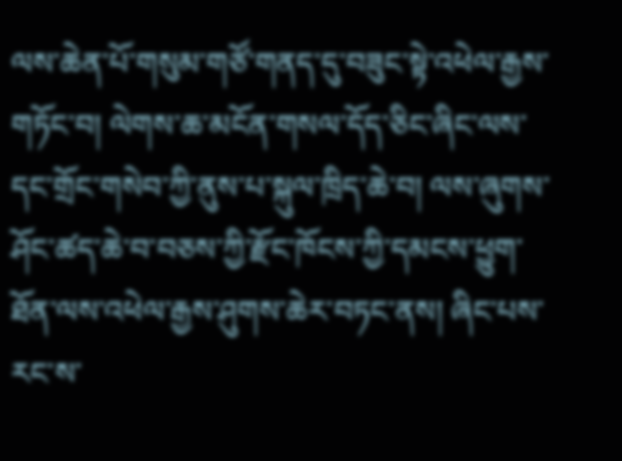ལས་ཆེན་པོ་གསུམ་གཙོ་གནད་དུ་བཟུང་སྟེ་འཕེལ་རྒྱས་གཏོང་བ། ལེགས་ཆ་མངོན་གསལ་དོད་ཅིང་ཞིང་ལས་དང་གྲོང་གསེབ་ཀྱི་ནུས་པ་སྐུལ་ཁྲིད་ཆེ་བ། ལས་ཞུགས་ཤོང་ཚད་ཆེ་བ་བཅས་ཀྱི་རྫོང་ཁོངས་ཀྱི་དམངས་ཕྱུག་ཐོན་ལས་འཕེལ་རྒྱས་ཤུགས་ཆེར་བཏང་ནས། ཞིང་པས་རང་ས་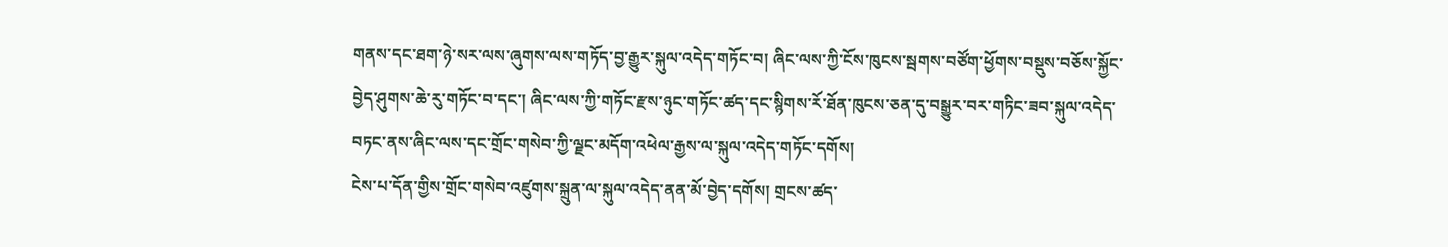གནས་དང་ཐག་ཉེ་སར་ལས་ཞུགས་ལས་གཏོད་བྱ་རྒྱུར་སྐུལ་འདེད་གཏོང་བ། ཞིང་ལས་ཀྱི་ངོས་ཁུངས་སྦགས་བཙོག་ཕྱོགས་བསྡུས་བཅོས་སྐྱོང་བྱེད་ཤུགས་ཆེ་རུ་གཏོང་བ་དང་། ཞིང་ལས་ཀྱི་གཏོང་རྫས་ཉུང་གཏོང་ཚད་དང་སྙིགས་རོ་ཐོན་ཁུངས་ཅན་དུ་བསྒྱུར་བར་གཏིང་ཟབ་སྐུལ་འདེད་བཏང་ནས་ཞིང་ལས་དང་གྲོང་གསེབ་ཀྱི་ལྗང་མདོག་འཕེལ་རྒྱས་ལ་སྐུལ་འདེད་གཏོང་དགོས།
ངེས་པ་དོན་གྱིས་གྲོང་གསེབ་འཛུགས་སྐྲུན་ལ་སྐུལ་འདེད་ནན་མོ་བྱེད་དགོས། གྲངས་ཚད་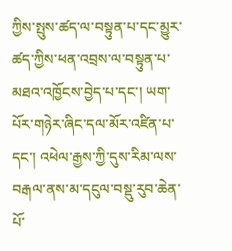ཀྱིས་སྤུས་ཚད་ལ་བསྟུན་པ་དང་མྱུར་ཚད་ཀྱིས་ཕན་འབྲས་ལ་བསྟུན་པ་མཐའ་འཁྱོངས་བྱེད་པ་དང་། ཡག་པོར་གཉེར་ཞིང་དལ་མོར་འཛིན་པ་དང་། འཕེལ་རྒྱས་ཀྱི་དུས་རིམ་ལས་བརྒལ་ནས་མ་དངུལ་བསྡུ་རུབ་ཆེན་པོ་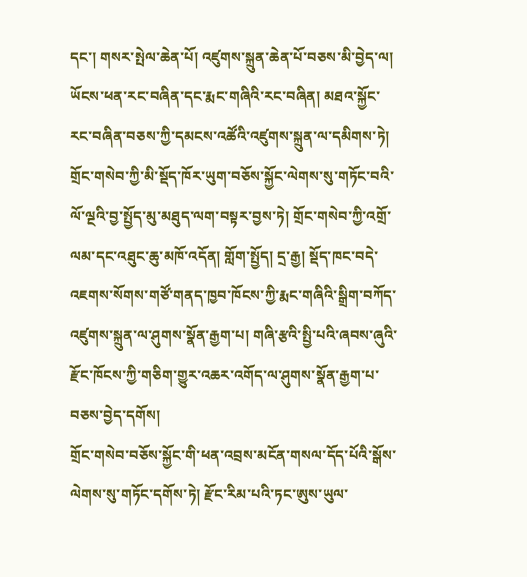དང་། གསར་སྤེལ་ཆེན་པོ། འཛུགས་སྐྲུན་ཆེན་པོ་བཅས་མི་བྱེད་ལ། ཡོངས་ཕན་རང་བཞིན་དང་རྨང་གཞིའི་རང་བཞིན། མཐའ་སྐྱོང་རང་བཞིན་བཅས་ཀྱི་དམངས་འཚོའི་འཛུགས་སྐྲུན་ལ་དམིགས་ཏེ། གྲོང་གསེབ་ཀྱི་མི་སྡོད་ཁོར་ཡུག་བཅོས་སྐྱོང་ལེགས་སུ་གཏོང་བའི་ལོ་ལྔའི་བྱ་སྤྱོད་མུ་མཐུད་ལག་བསྟར་བྱས་ཏེ། གྲོང་གསེབ་ཀྱི་འགྲོ་ལམ་དང་འཐུང་ཆུ་མཁོ་འདོན། གློག་སྤྱོད། དྲ་རྒྱ། སྡོད་ཁང་བདེ་འཇགས་སོགས་གཙོ་གནད་ཁྱབ་ཁོངས་ཀྱི་རྨང་གཞིའི་སྒྲིག་བཀོད་འཛུགས་སྐྲུན་ལ་ཤུགས་སྣོན་རྒྱག་པ། གཞི་རྩའི་སྤྱི་པའི་ཞབས་ཞུའི་རྫོང་ཁོངས་ཀྱི་གཅིག་གྱུར་འཆར་འགོད་ལ་ཤུགས་སྣོན་རྒྱག་པ་བཅས་བྱེད་དགོས།
གྲོང་གསེབ་བཅོས་སྐྱོང་གི་ཕན་འབྲས་མངོན་གསལ་དོད་པོའི་སྒོས་ལེགས་སུ་གཏོང་དགོས་ཏེ། རྫོང་རིམ་པའི་ཏང་ཨུས་ཡུལ་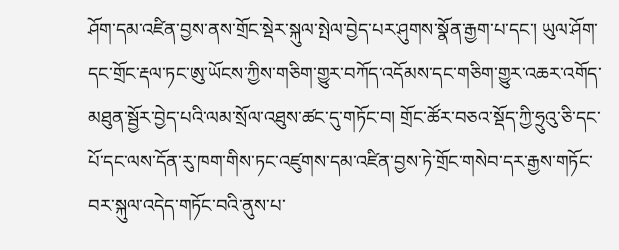ཤོག་དམ་འཛིན་བྱས་ནས་གྲོང་སྡེར་སྐུལ་སྤེལ་བྱེད་པར་ཤུགས་སྣོན་རྒྱག་པ་དང་། ཡུལ་ཤོག་དང་གྲོང་རྡལ་ཏང་ཨུ་ཡོངས་ཀྱིས་གཅིག་གྱུར་བཀོད་འདོམས་དང་གཅིག་གྱུར་འཆར་འགོད་མཐུན་སྦྱོར་བྱེད་པའི་ལམ་སྲོལ་འཐུས་ཚང་དུ་གཏོང་བ། གྲོང་ཚོར་བཅའ་སྡོད་ཀྱི་ཧྲུའུ་ཅི་དང་པོ་དང་ལས་དོན་རུ་ཁག་གིས་ཏང་འཛུགས་དམ་འཛིན་བྱས་ཏེ་གྲོང་གསེབ་དར་རྒྱས་གཏོང་བར་སྐུལ་འདེད་གཏོང་བའི་ནུས་པ་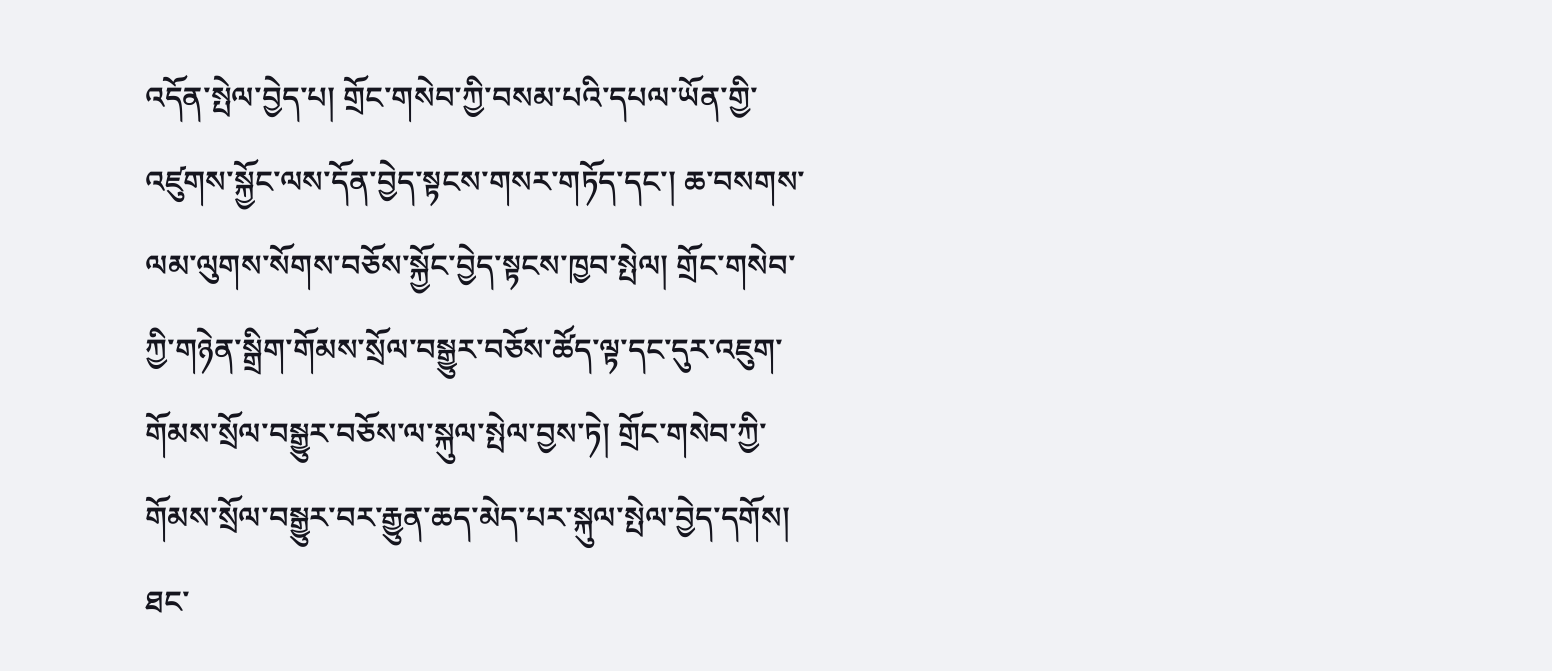འདོན་སྤེལ་བྱེད་པ། གྲོང་གསེབ་ཀྱི་བསམ་པའི་དཔལ་ཡོན་གྱི་འཛུགས་སྐྱོང་ལས་དོན་བྱེད་སྟངས་གསར་གཏོད་དང་། ཆ་བསགས་ལམ་ལུགས་སོགས་བཅོས་སྐྱོང་བྱེད་སྟངས་ཁྱབ་སྤེལ། གྲོང་གསེབ་ཀྱི་གཉེན་སྒྲིག་གོམས་སྲོལ་བསྒྱུར་བཅོས་ཚོད་ལྟ་དང་དུར་འཇུག་གོམས་སྲོལ་བསྒྱུར་བཅོས་ལ་སྐུལ་སྤེལ་བྱས་ཏེ། གྲོང་གསེབ་ཀྱི་གོམས་སྲོལ་བསྒྱུར་བར་རྒྱུན་ཆད་མེད་པར་སྐུལ་སྤེལ་བྱེད་དགོས།
ཐང་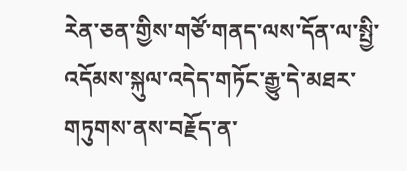རེན་ཅན་གྱིས་གཙོ་གནད་ལས་དོན་ལ་སྤྱི་འདོམས་སྐུལ་འདེད་གཏོང་རྒྱུ་དེ་མཐར་གཏུགས་ནས་བརྗོད་ན་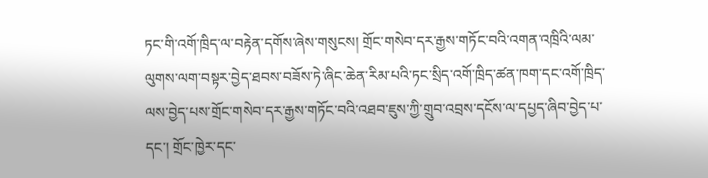ཏང་གི་འགོ་ཁྲིད་ལ་བརྟེན་དགོས་ཞེས་གསུངས། གྲོང་གསེབ་དར་རྒྱས་གཏོང་བའི་འགན་འཁྲིའི་ལམ་ལུགས་ལག་བསྟར་བྱེད་ཐབས་བཟོས་ཏེ་ཞིང་ཆེན་རིམ་པའི་ཏང་སྲིད་འགོ་ཁྲིད་ཚན་ཁག་དང་འགོ་ཁྲིད་ལས་བྱེད་པས་གྲོང་གསེབ་དར་རྒྱས་གཏོང་བའི་འཐབ་ཇུས་ཀྱི་གྲུབ་འབྲས་དངོས་ལ་དཔྱད་ཞིབ་བྱེད་པ་དང་། གྲོང་ཁྱེར་དང་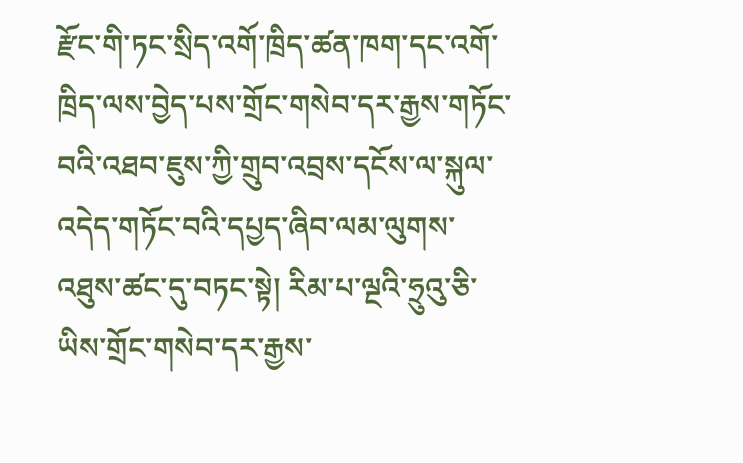རྫོང་གི་ཏང་སྲིད་འགོ་ཁྲིད་ཚན་ཁག་དང་འགོ་ཁྲིད་ལས་བྱེད་པས་གྲོང་གསེབ་དར་རྒྱས་གཏོང་བའི་འཐབ་ཇུས་ཀྱི་གྲུབ་འབྲས་དངོས་ལ་སྐུལ་འདེད་གཏོང་བའི་དཔྱད་ཞིབ་ལམ་ལུགས་འཐུས་ཚང་དུ་བཏང་སྟེ། རིམ་པ་ལྔའི་ཧྲུའུ་ཅི་ཡིས་གྲོང་གསེབ་དར་རྒྱས་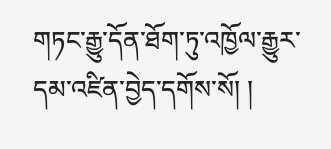གཏང་རྒྱུ་དོན་ཐོག་ཏུ་འཁྱོལ་རྒྱུར་དམ་འཛིན་བྱེད་དགོས་སོ། །